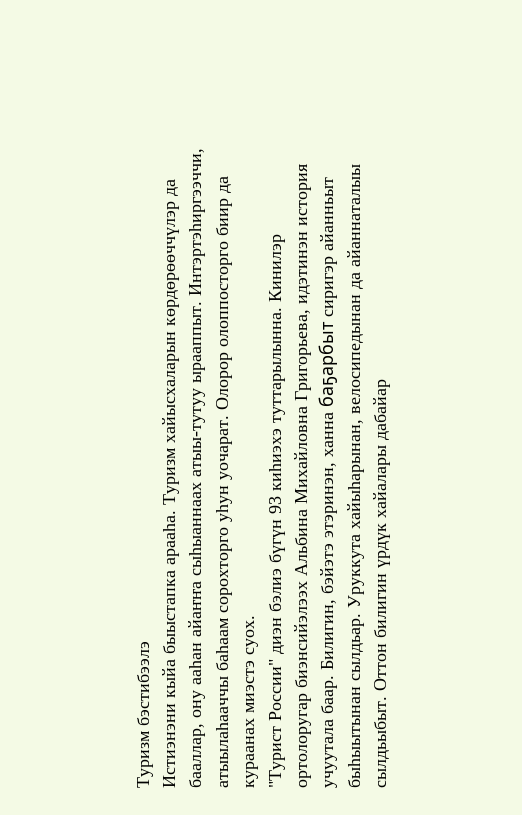Туризм бэстибээлэ
Истиэнэни кыйа быыстапка арааһа. Туризм хайысхаларын көрдөрөөччүлэр да бааллар, ону ааһан айаҥҥа сыһыаннаах атыы-тутуу ырааппыт. Интэртэһиргээччи, атыылаһааччы баһаам сорохторго уһун уочарат. Олорор олоппосторго биир да кураанах миэстэ суох.
"Турист России" диэн бэлиэ бүгүн 93 киһиэхэ туттарылынна. Кинилэр ортолоругар биэнсийэлээх Альбина Михайловна Григорьева, идэтинэн история учуутала баар. Билигин, бэйэтэ этэринэн, ханна баҕарбыт сиригэр айанньыт быһыытынан сылдьар. Уруккута хайыһарынан, велосипедынан да айаннаталыы сылдьыбыт. Оттон билигин үрдүк хайалары дабайар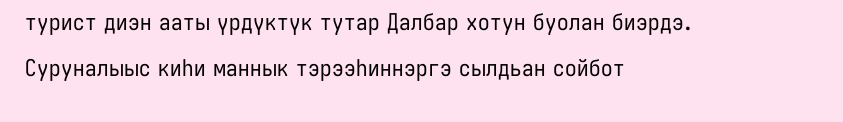турист диэн ааты үрдүктүк тутар Далбар хотун буолан биэрдэ.
Суруналыыс киһи маннык тэрээһиннэргэ сылдьан сойбот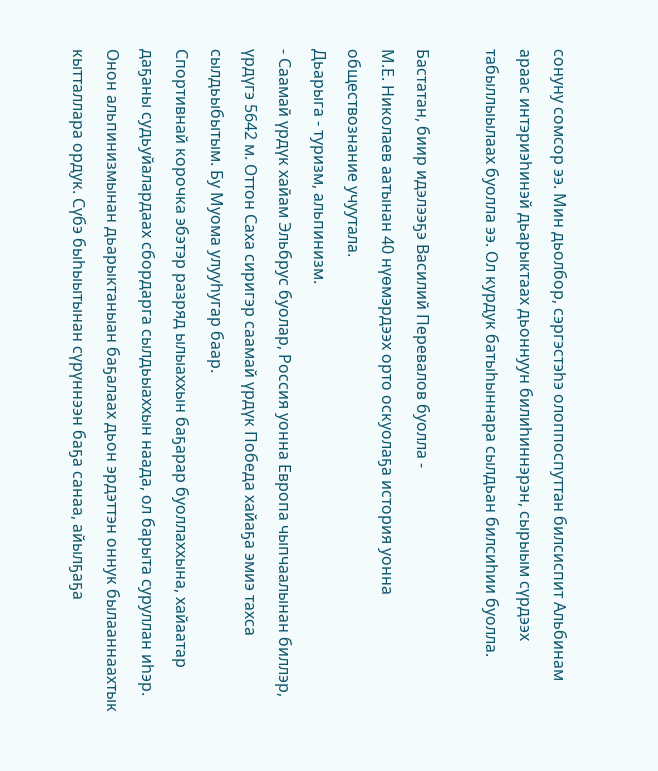сонуну сомсор ээ. Мин дьолбор, сэргэстэһэ олоппоспуттан билсиспит Альбинам араас интэриэһинэй дьарыктаах дьоннуун билиһиннэрэн, сырыым сүрдээх табыллыылаах буолла ээ. Ол курдук батыһыннара сылдьан билсиһии буолла.

Бастатан, биир идэлээҕэ Василий Перевалов буолла -
М.Е. Николаев аатынан 40 нүөмэрдээх орто оскуолаҕа история уонна обществознание учуутала.
Дьарыга - туризм, альпинизм.
- Саамай үрдүк хайам Эльбрус буолар, Россия уонна Европа чыпчаалынан биллэр, үрдүгэ 5642 м. Оттон Саха сиригэр саамай үрдүк Победа хайаҕа эмиэ тахса сылдьыбытым. Бу Муома улууһугар баар.
Спортивнай корочка эбэтэр разряд ылыаххын баҕарар буоллаххына, хайаатар даҕаны судьуйалардаах сбордарга сылдьыаххын наада, ол барыта суруллан иһэр. Онон альпинизмынан дьарыктаныан баҕалаах дьон эрдэттэн оннук былааннаахтык кытталлара ордук. Сүбэ быһыытынан сүрүннээн баҕа санаа, айылҕаҕа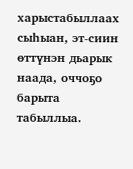харыстабыллаах сыһыан, эт-сиин өттүнэн дьарык наада, оччоҕо барыта табыллыа.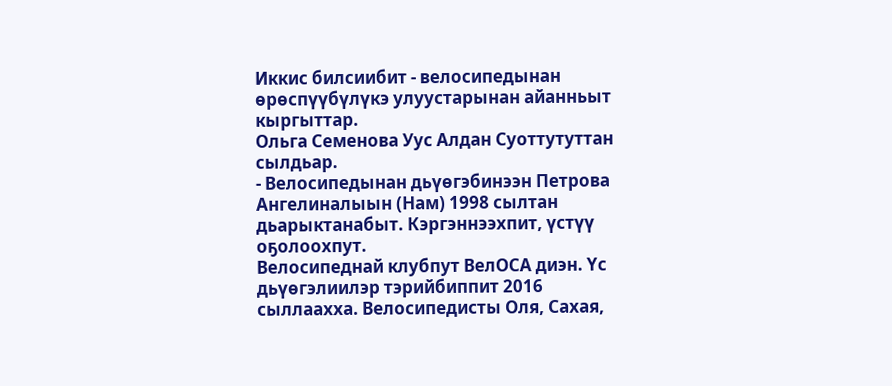Иккис билсиибит - велосипедынан өрөспүүбүлүкэ улуустарынан айанньыт кыргыттар.
Ольга Семенова Уус Алдан Суоттутуттан сылдьар.
- Велосипедынан дьүөгэбинээн Петрова Ангелиналыын (Нам) 1998 сылтан дьарыктанабыт. Кэргэннээхпит, үстүү оҕолоохпут.
Велосипеднай клубпут ВелОСА диэн. Үс дьүөгэлиилэр тэрийбиппит 2016 сыллаахха. Велосипедисты Оля, Сахая,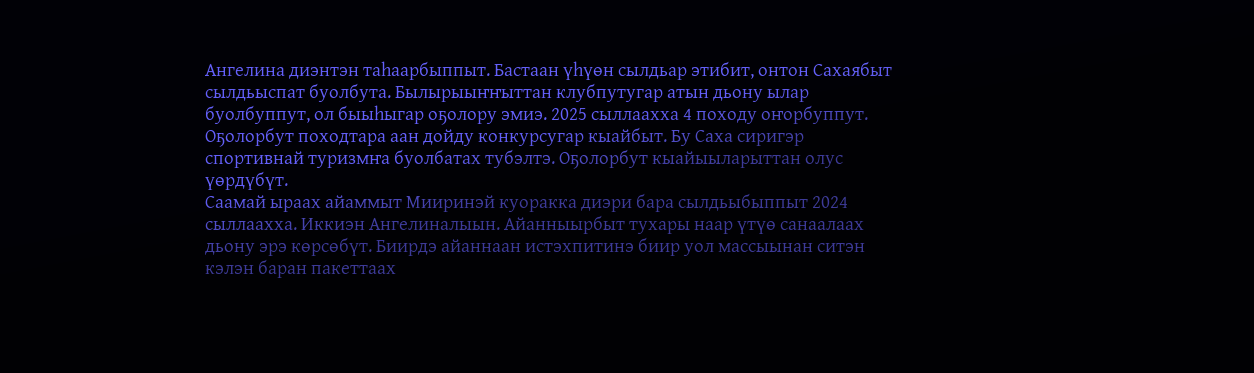Ангелина диэнтэн таһаарбыппыт. Бастаан үһүөн сылдьар этибит, онтон Сахаябыт сылдьыспат буолбута. Былырыыҥҥыттан клубпутугар атын дьону ылар буолбуппут, ол быыһыгар оҕолору эмиэ. 2025 сыллаахха 4 походу оҥорбуппут. Оҕолорбут походтара аан дойду конкурсугар кыайбыт. Бу Саха сиригэр спортивнай туризмҥа буолбатах тубэлтэ. Оҕолорбут кыайыыларыттан олус үөрдүбүт.
Саамай ыраах айаммыт Мииринэй куоракка диэри бара сылдьыбыппыт 2024 сыллаахха. Иккиэн Ангелиналыын. Айанныырбыт тухары наар үтүө санаалаах дьону эрэ көрсөбүт. Биирдэ айаннаан истэхпитинэ биир уол массыынан ситэн кэлэн баран пакеттаах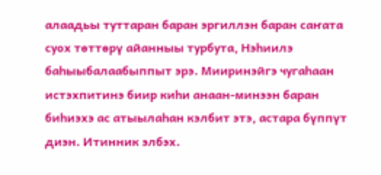алаадьы туттаран баран эргиллэн баран саҥата суох төттөрү айанныы турбута, Нэһиилэ баһыыбалаабыппыт эрэ. Мииринэйгэ чугаһаан истэхпитинэ биир киһи анаан-минээн баран биһиэхэ ас атыылаһан кэлбит этэ, астара бүппүт диэн. Итинник элбэх.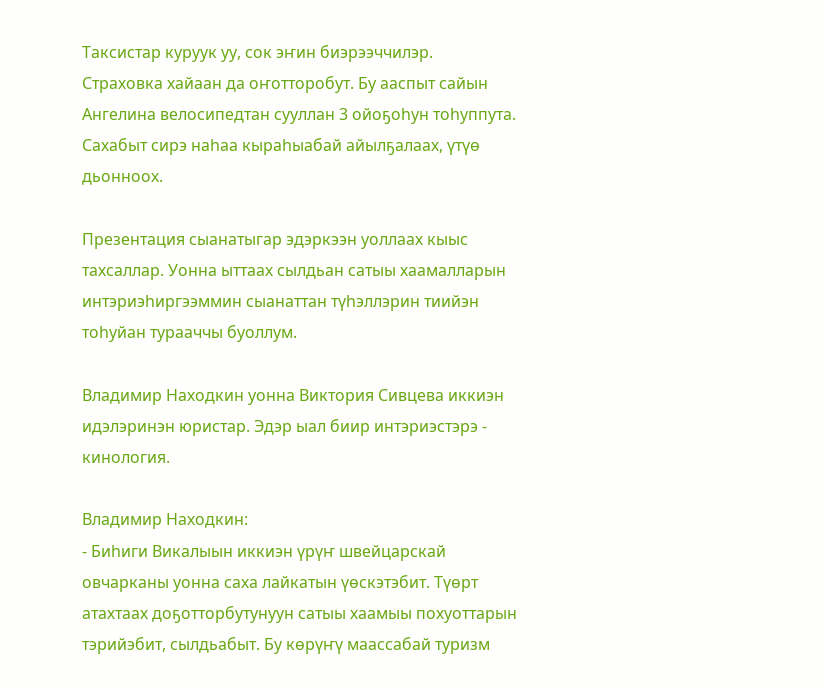Таксистар куруук уу, сок эҥин биэрээччилэр.
Страховка хайаан да оҥотторобут. Бу ааспыт сайын Ангелина велосипедтан сууллан 3 ойоҕоһун тоһуппута.
Сахабыт сирэ наһаа кыраһыабай айылҕалаах, үтүө дьонноох.

Презентация сыанатыгар эдэркээн уоллаах кыыс тахсаллар. Уонна ыттаах сылдьан сатыы хаамалларын интэриэһиргээммин сыанаттан түһэллэрин тиийэн тоһуйан турааччы буоллум.

Владимир Находкин уонна Виктория Сивцева иккиэн идэлэринэн юристар. Эдэр ыал биир интэриэстэрэ - кинология.

Владимир Находкин:
- Биһиги Викалыын иккиэн үрүҥ швейцарскай овчарканы уонна саха лайкатын үөскэтэбит. Түөрт атахтаах доҕотторбутунуун сатыы хаамыы похуоттарын тэрийэбит, сылдьабыт. Бу көрүҥү маассабай туризм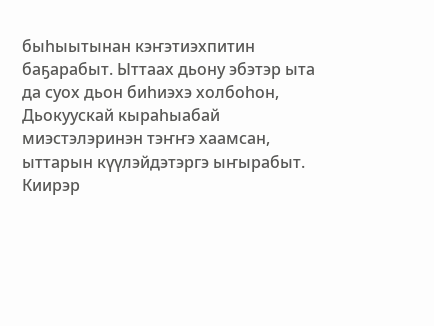быһыытынан кэҥэтиэхпитин баҕарабыт. Ыттаах дьону эбэтэр ыта да суох дьон биһиэхэ холбоһон, Дьокуускай кыраһыабай миэстэлэринэн тэҥҥэ хаамсан, ыттарын күүлэйдэтэргэ ыҥырабыт.
Киирэр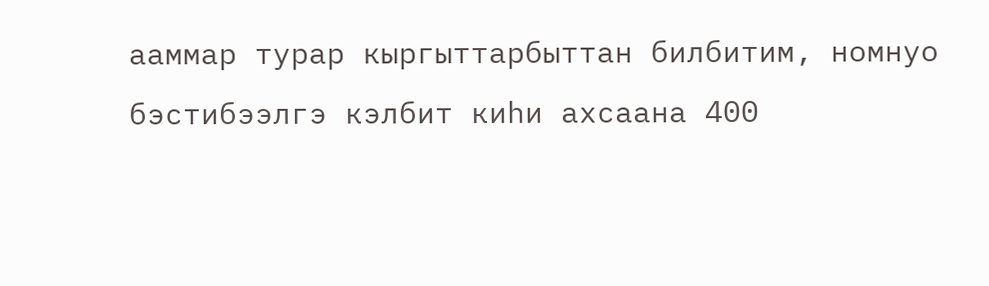ааммар турар кыргыттарбыттан билбитим, номнуо бэстибээлгэ кэлбит киһи ахсаана 400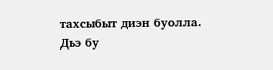тахсыбыт диэн буолла.
Дьэ бу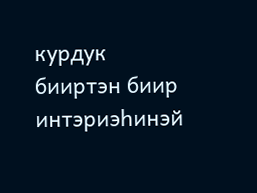курдук бииртэн биир интэриэһинэй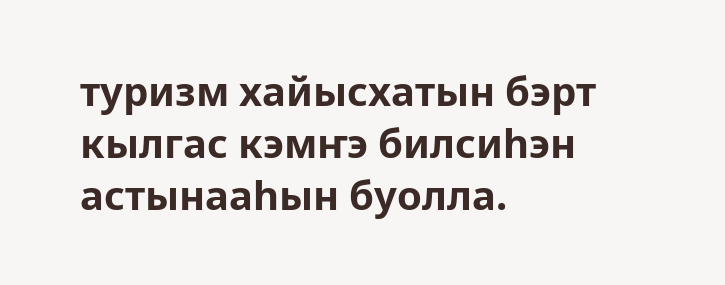туризм хайысхатын бэрт кылгас кэмҥэ билсиһэн астынааһын буолла.